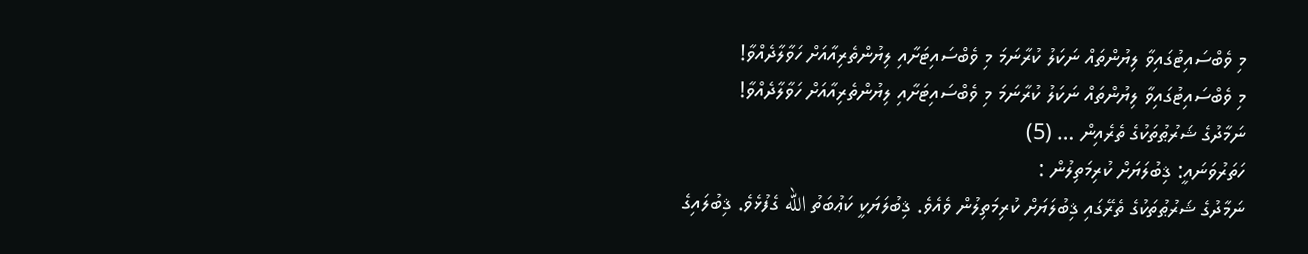މި ވެބްސައިޓުގައިވާ ލިޔުންތައް ނަކަލު ކުރާނަމަ މި ވެބްސައިޓަށާއި ލިޔުންތެރިއާއަށް ހަވާލާދެއްވާ!
މި ވެބްސައިޓުގައިވާ ލިޔުންތައް ނަކަލު ކުރާނަމަ މި ވެބްސައިޓަށާއި ލިޔުންތެރިއާއަށް ހަވާލާދެއްވާ!
ނަމާދުގެ ޝަރުޠުތަކުގެ ތެރެއިން … (5)
ހަތަރުވަނައީ: ޤިބުލަޔަށް ކުރިމަތިލުން :
ނަމާދުގެ ޝަރުޠުތަކުގެ ތެރޭގައި ޤިބުލަޔަށް ކުރިމަތިލުން ވެއެވެ. ޤިބުލަޔަކީ ކަޢުބަތު الله ގެފުޅެވެ. ޤިބުލައިގެ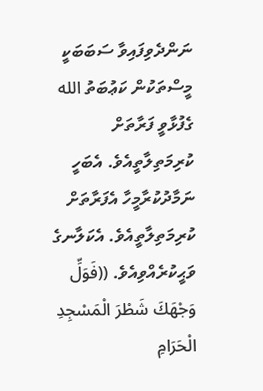ނަންދެވިފައިވާ ސަބަބަކީ މީސްތަކުން ކަޢުބަތު الله ގެފުޅާވީ ފަރާތަށް ކުރިމަތިލާތީއެވެ. އެބަހީ ނަމާދުކުރާމީހާ އެފަރާތަށް ކުރިމަތިލާތީއެވެ. އެކަލާނގެ ވަޙީކުރެއްވިއެވެ. ((فَوَلِّ وَجْهَكَ شَطْرَ الْمَسْجِدِ الْحَرَامِ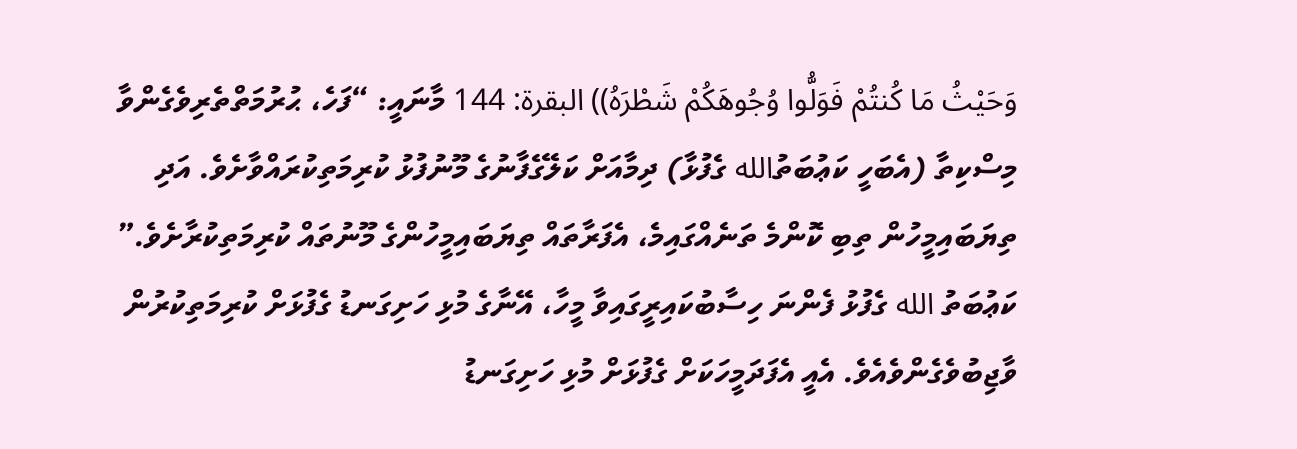وَحَيْثُ مَا كُنتُمْ فَوَلُّوا وُجُوهَكُمْ شَطْرَهُ)) البقرة: 144 މާނައީ: “ފަހެ، ޙުރުމަތްތެރިވެގެންވާ މިސްކިތާ (އެބަހީ ކަޢުބަތުالله ގެފުޅާ) ދިމާއަށް ކަލޭގެފާނުގެ މޫނުފުޅު ކުރިމަތިކުރައްވާށެވެ. އަދި ތިޔަބައިމީހުން ތިބި ކޮންމެ ތަނެއްގައިމެ، އެފަރާތައް ތިޔަބައިމީހުންގެ މޫނުތައް ކުރިމަތިކުރާށެވެ.”
ކަޢުބަތު الله ގެފުޅު ފެންނަ ހިސާބުކައިރީގައިވާ މީހާ، އޭނާގެ މުޅި ހަށިގަނޑު ގެފުޅަށް ކުރިމަތިކުރުން ވާޖިބުވެގެންވެއެވެ. އެއީ އެފަދަމީހަކަށް ގެފުޅަށް މުޅި ހަށިގަނޑު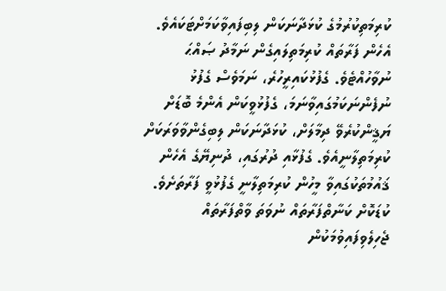ކުރިމަތިކުރުމުގެ ކުޅަދާނަކަން ލިބިފައިވާކަމަށްޓަކައެވެ. އެހެން ފަރާތައް ކުރިމަތިލައިގެން ނަމާދު ޞައްޙަ ނުވާހުއްޓެވެ. ގެފުޅުކައިރީހުރެ، ނަމަވެސް ގެފުޅު ނުފެންނަކަމުގައިވާނަމަ، ގެފުޅުވީކަން އެންމެ ބޮޑަށް ޔަޤީންކުރެވޭ ދިމާލަށް، ކުޅަދާނަކަން ލިބިގެންވާވަރަކަށް ކުރިމަތިލާނީއެވެ. ގެފުޅާއި ދުރުގައި، ދުނިޔޭގެ އެހެން ޤައުމުތަކުގައިވާ މީހުން ކުރިމަތިލާނީ ގެފުޅުވީ ފަރާތަށެވެ. ކުޑަކޮށް ކަނާތްފަރާތައް ނުވަތަ ވާތްފަރާތައް ޖެހިލެވިފައިވުމަކުން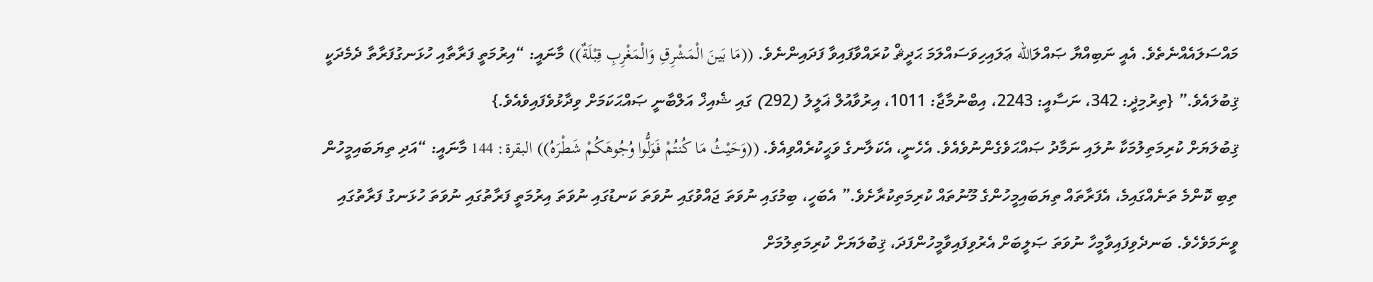މައްސަލައެއްނެތެވެ. އެއީ ނަބިއްޔާ ޞައްލަالله ޢަލައިހިވަސައްލަމަ ޙަދީޘް ކުރައްވާފައިވާ ފަދައިންނެވެ. ((مَا بَينَ الْمَشْرِقِ وَالْمَغْرِبِ قِبْلَةٌ)) މާނައީ: “އިރުމަތީ ފަރާތާއި ހުޅަނގުފަރާތާ ދެމެދަކީ ޤިބުލައެވެ.” {ތިރުމިޛީ: 342، ނަސާއީ: 2243، އިބްނުމާޖާ: 1011، އިރުވާއުލް ޣަލީލު (292) ގައި ޝެއިޚް އަލްބާނީ ޞައްޙަކަމަށް ވިދާޅުވެފައިވެއެވެ.}
ޤިބުލަޔަށް ކުރިމަތިލުމަކާ ނުލައި ނަމާދު ޞައްޙަވެގެންނުވެއެވެ. އެހެނީ، އެކަލާނގެ ވަޙީކުރެއްވިއެވެ. ((وَحَيْثُ مَا كُنتُمْ فَوَلُّوا وُجُوهَكُمْ شَطْرَهُ)) البقرة: 144 މާނައީ: “އަދި ތިޔަބައިމީހުން ތިބި ކޮންމެ ތަނެއްގައިމެ، އެފަރާތައް ތިޔަބައިމީހުންގެ މޫނުތައް ކުރިމަތިކުރާށެވެ.” އެބަހީ، ބިމުގައި ނުވަތަ ޖައްވުގައި ނުވަތަ ކަނޑުގައި ނުވަތަ އިރުމަތީ ފަރާތުގައި ނުވަތަ ހުޅަނގު ފަރާތުގައި ވީނަމަވެހެވެ. ބަނދެވިފައިވާމީހާ ނުވަތަ ޞަލީބަށް އެރުވިފައިވާމީހުންފަދަ، ޤިބުލަޔަށް ކުރިމަތިލުމަށް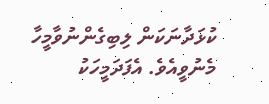ކުޅަދާނަކަން ލިބިގެންނުވާމީހާ މެނުވީއެވެ. އެފަދަމީހަކު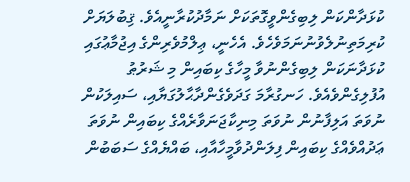ކުޅަދާންކަން ލިބިގެންވީގޮތަކަށް ނަމާދުކުރާނީއެވެ. ޤިބުލަޔަށް ކުރިމަތިނުލެވުނުނަމަވެހެވެ. އެހެނީ، ޢިލްމުވެރިންގެ އިޖުމާޢުގައި ކުޅަދާނަކަން ލިބިގެންނުވާ މީހާގެ ކިބައިން މި ޝަރުޠު އުފުލިގެންވެއެވެ. ހަނގުރާމަ ގަދަވެގެންދާޙާލުގަޔާއި، ސައިލަކުން ނުވަތަ އަލިފާނުން ނުވަތަ މިނިކާޖަނަވާރެއްގެ ކިބައިން ނުވަތަ ޢަދުއްވެއްގެ ކިބައިން ފިލަންދުވާމީހާއާއި، ބައްޔެއްގެ ސަބަބުން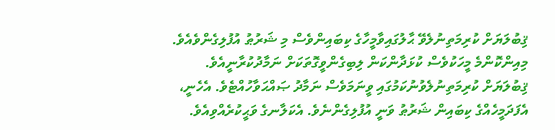ޤިބުލަޔަށް ކުރިމަތިނުލެވޭ ޙާލުގައިވާމީހާގެ ކިބައިންވެސް މި ޝަރުޠު އުފުލިގެންވެއެވެ. މިއިންކޮންމެ މީހަކުވެސް ކުޅަދާންކަން ލިބިގެންވީގޮތަކަށް ނަމާދުކުރާނީއެވެ. ޤިބުލަޔަށް ކުރިމަތިނުލެވުނުކަމުގައި ވީނަމަވެސް ނަމާދު ޞައްޙަވާހުއްޓެވެ. އެހެނީ، އެފަދަމީހެއްގެ ކިބައިން ޝަރުޠު ވަނީ އުފުލިގެންނެވެ. އެކަލާނގެ ވަޙީކުރެއްވިއެވެ.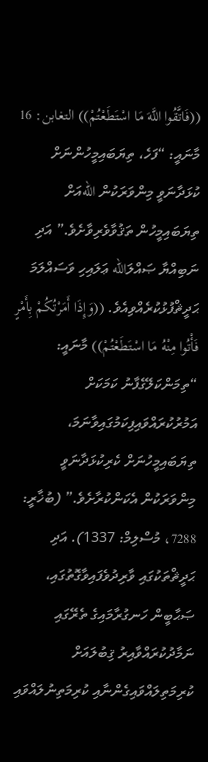((فَاتَّقُوا اللَّهَ مَا اسْتَطَعْتُمْ)) التغابن: 16 މާނައީ: “ފަހެ، ތިޔަބައިމީހުންނަށް ކުޅަދާނަވީ މިންވަރަކުން اللهއަށް ތިޔަބައިމީހުން ތަޤުވާވެރިވާށެވެ.” އަދި ނަބިއްޔާ ޞައްލަالله ޢަލައިހި ވަސައްލަމަ ޙަދީޘްފުޅުކުރެއްވިއެވެ. ((وَإِذَا أَمَرْتُكُمْ بِأَمْرٍ فَأْتُوا مِنْهُ مَا اسْتَطَعْتُمْ)) މާނައީ: “ތިމަންކަލޭގެފާނު ކަމަކަށް އަމުރުކުރައްވައިފިކަމުގައިވާނަމަ، ތިޔަބައިމީހުނަށް ކެރިކުޅަދާނަވީ މިންވަރަކުން އެކަންކުރާށެވެ.” (ބުޚާރީ: 7288، މުސްލިމް: 1337). އަދި ޙަދީޘްތަކުގައި ވާރިދުވެފައިވާގޮތުގައި، ޞަޙާބީން ހަނގުރާމައިގެ ތެރޭގައި ނަމާދުކުރައްވާއިރު ޤިބުލައަށް ކުރިމަތިލައްވައިގެންނާއި ކުރިމަތިނުލައްވައި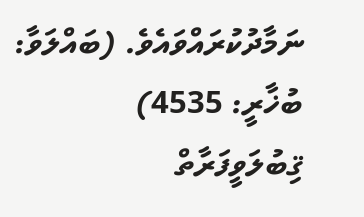ނަމާދުކުރައްވައެވެ. (ބައްލަވާ: ބުޚާރީ: 4535)
ޤިބުލަވީފަރާތް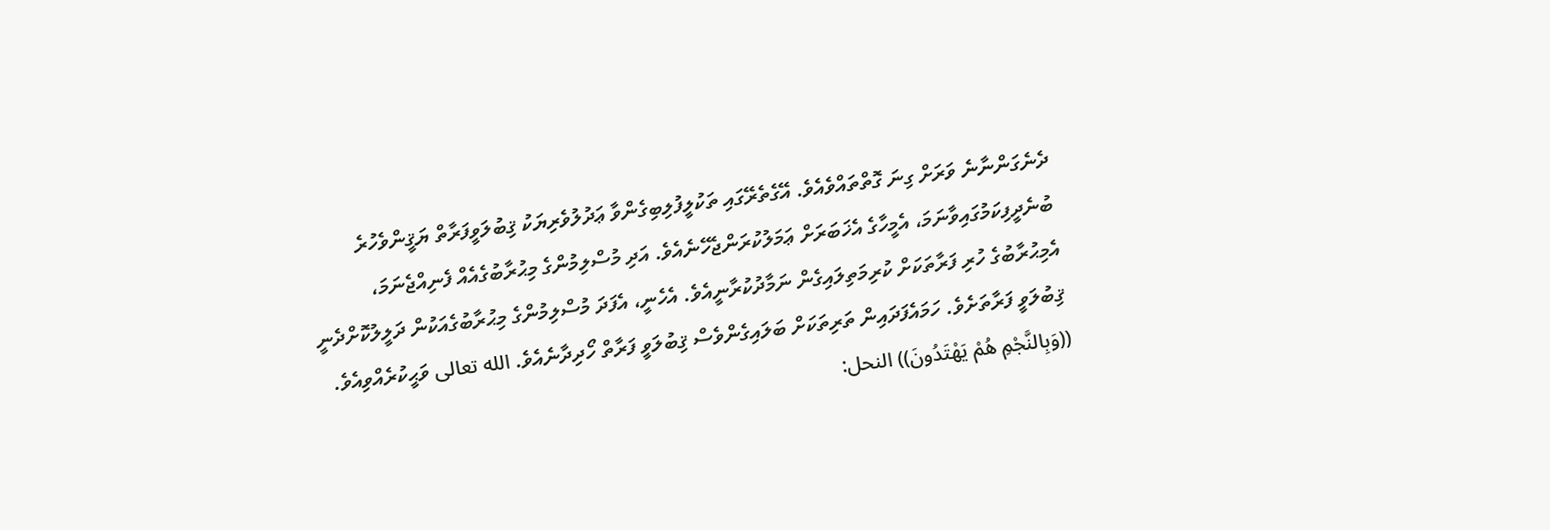ދެނެގަންނާނެ ވަރަށް ގިނަ ގޮތްތައްވެއެވެ. އޭގެތެރޭގައި ތަކުލީފުލިބިގެންވާ ޢަދުލުވެރިޔަކު ޤިބުލަވީފަރާތް ޔަޤީންވެހުރެ ބުނެދީފިކަމުގައިވާނަމަ، އެމީހާގެ އެޚަބަރަށް ޢަމަލުކުރަންޖެހޭނެއެވެ. އަދި މުސްލިމުންގެ މިޙުރާބުގެއެއް ފެނިއްޖެނަމަ، އެމިޙުރާބުގެ ހުރި ފަރާތަކަށް ކުރިމަތިލައިގެން ނަމާދުކުރާނީއެވެ. އެހެނީ، އެފަދަ މުސްލިމުންގެ މިޙުރާބުގެއަކުން ދަލީލުކޮށްދެނީ ޤިބުލަވީ ފަރާތަށެވެ. ހަމައެފަދައިން ތަރިތަކަށް ބަލައިގެންވެސް ޤިބުލަވީ ފަރާތް ހޯދިދާނެއެވެ. الله تعالى ވަޙީކުރެއްވިއެވެ. ((وَبِالنَّجْمِ هُمْ يَهْتَدُونَ)) النحل: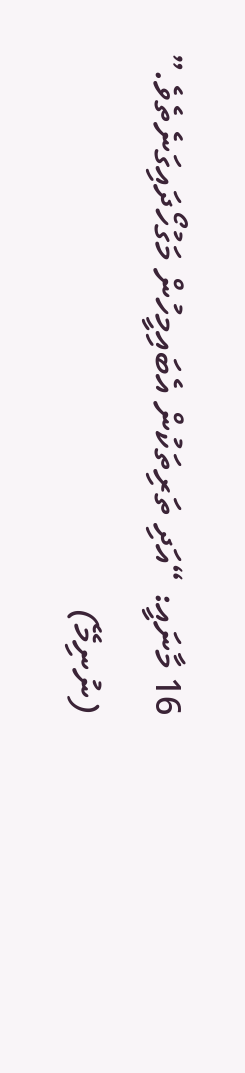16 މާނައީ: “އަދި ތަރިތަކުން އެބައިމީހުން މަގުހޯދައިގަނެތެވެ.”
(ނުނިމޭ)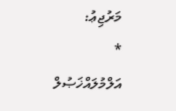މަރުޖިޢު:
* އަލްމުލައްޚަޞުލް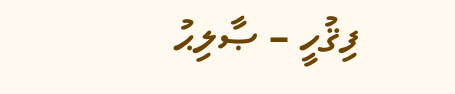ފިޤުހީ – ޞާލިޙު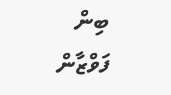ބިން ފަވްޒާން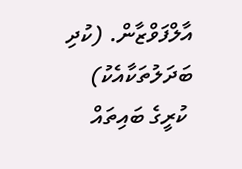އާލްފަވްޒާން. (ކުދި ބަދަލުތަކާއެކު)
 ކުރީގެ ބައިތައް